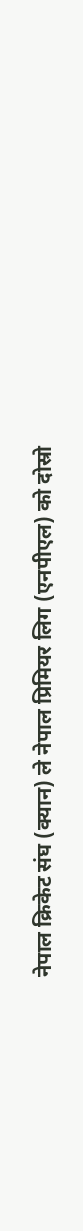नेपाल क्रिकेट संघ (क्यान) ले नेपाल प्रिमियर लिग (एनपीएल) को दोस्रो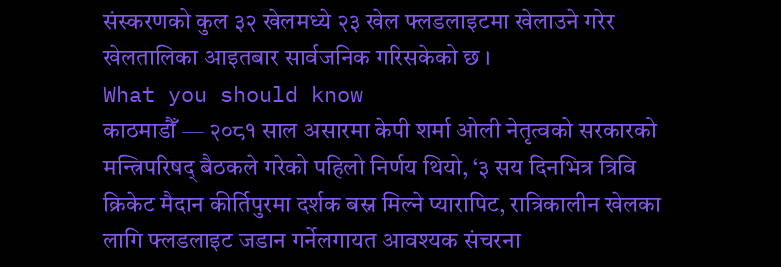संस्करणको कुल ३२ खेलमध्ये २३ खेल फ्लडलाइटमा खेलाउने गरेर खेलतालिका आइतबार सार्वजनिक गरिसकेको छ ।
What you should know
काठमाडौँ — २०८१ साल असारमा केपी शर्मा ओली नेतृत्वको सरकारको मन्त्रिपरिषद् बैठकले गरेको पहिलो निर्णय थियो, ‘३ सय दिनभित्र त्रिवि क्रिकेट मैदान कीर्तिपुरमा दर्शक बस्न मिल्ने प्यारापिट, रात्रिकालीन खेलका लागि फ्लडलाइट जडान गर्नेलगायत आवश्यक संचरना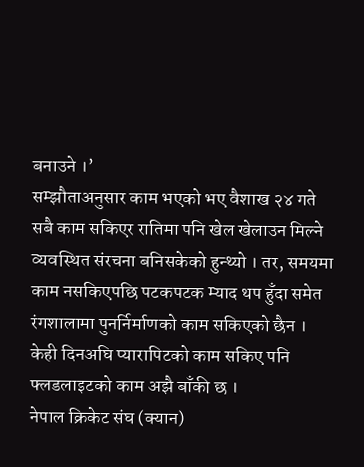बनाउने ।’
सम्झौताअनुसार काम भएको भए वैशाख २४ गते सबै काम सकिएर रातिमा पनि खेल खेलाउन मिल्ने व्यवस्थित संरचना बनिसकेको हुन्थ्यो । तर, समयमा काम नसकिएपछि पटकपटक म्याद थप हुँदा समेत रंगशालामा पुनर्निर्माणको काम सकिएको छैन । केही दिनअघि प्यारापिटको काम सकिए पनि फ्लडलाइटको काम अझै बाँकी छ ।
नेपाल क्रिकेट संघ (क्यान)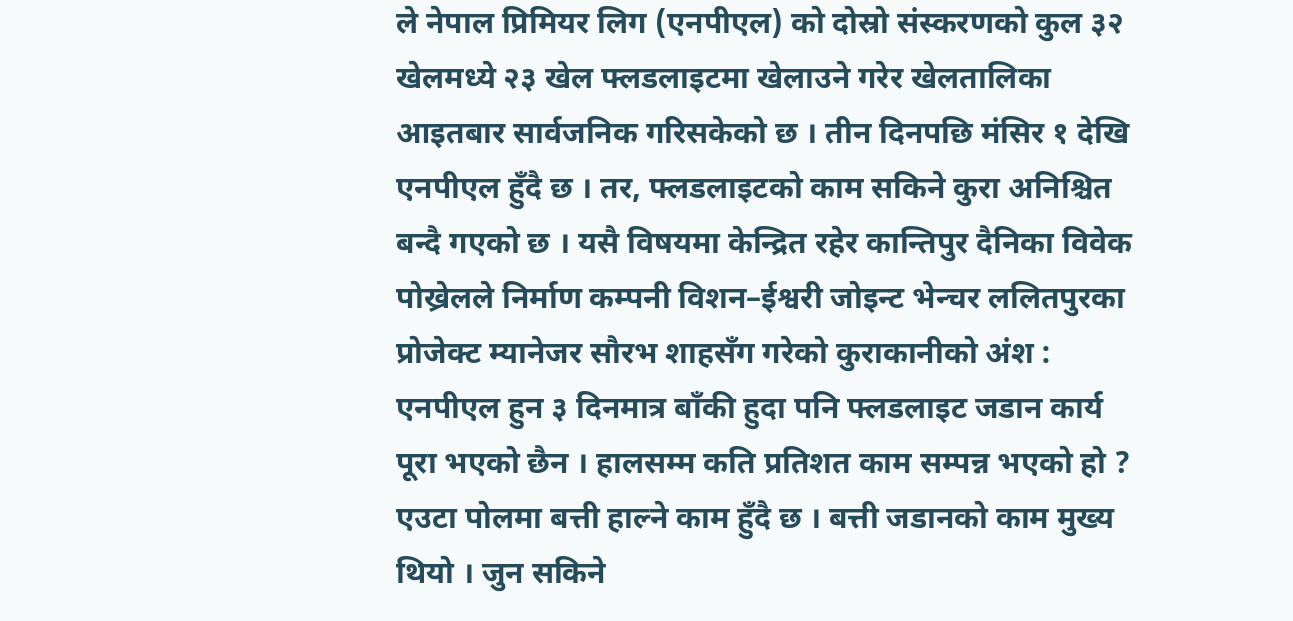ले नेपाल प्रिमियर लिग (एनपीएल) को दोस्रो संस्करणको कुल ३२ खेलमध्ये २३ खेल फ्लडलाइटमा खेलाउने गरेर खेलतालिका आइतबार सार्वजनिक गरिसकेको छ । तीन दिनपछि मंसिर १ देखि एनपीएल हुँदै छ । तर, फ्लडलाइटको काम सकिने कुरा अनिश्चित बन्दै गएको छ । यसै विषयमा केन्द्रित रहेर कान्तिपुर दैनिका विवेक पोख्रेलले निर्माण कम्पनी विशन–ईश्वरी जोइन्ट भेन्चर ललितपुरका प्रोजेक्ट म्यानेजर सौरभ शाहसँग गरेको कुराकानीको अंश :
एनपीएल हुन ३ दिनमात्र बाँकी हुदा पनि फ्लडलाइट जडान कार्य पूरा भएको छैन । हालसम्म कति प्रतिशत काम सम्पन्न भएको हो ?
एउटा पोलमा बत्ती हाल्ने काम हुँदै छ । बत्ती जडानको काम मुख्य थियो । जुन सकिने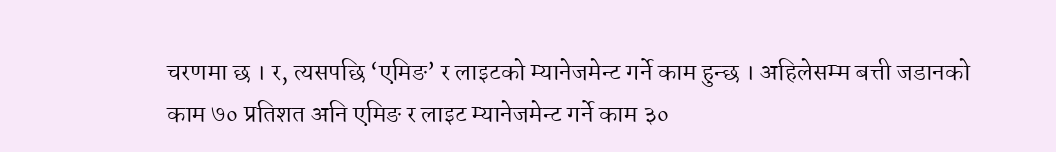चरणमा छ । र, त्यसपछि ‘एमिङ’ र लाइटको म्यानेजमेन्ट गर्ने काम हुन्छ । अहिलेसम्म बत्ती जडानको काम ७० प्रतिशत अनि एमिङ र लाइट म्यानेजमेन्ट गर्ने काम ३०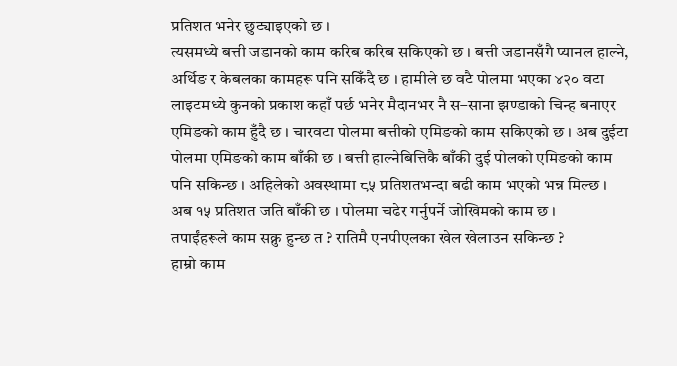प्रतिशत भनेर छुट्याइएको छ ।
त्यसमध्ये बत्ती जडानको काम करिब करिब सकिएको छ । बत्ती जडानसँगै प्यानल हाल्ने, अर्थिङ र केबलका कामहरू पनि सकिँदै छ । हामीले छ वटै पोलमा भएका ४२० वटा लाइटमध्ये कुनको प्रकाश कहाँ पर्छ भनेर मैदानभर नै स–साना झण्डाको चिन्ह बनाएर एमिङको काम हुँदै छ । चारवटा पोलमा बत्तीको एमिङको काम सकिएको छ । अब दुईटा पोलमा एमिङको काम बाँकी छ । बत्ती हाल्नेबित्तिकै बाँकी दुई पोलको एमिङको काम पनि सकिन्छ । अहिलेको अवस्थामा ८५ प्रतिशतभन्दा बढी काम भएको भन्न मिल्छ । अब १५ प्रतिशत जति बाँकी छ । पोलमा चढेर गर्नुपर्ने जोखिमको काम छ ।
तपाईंहरूले काम सक्नु हुन्छ त ? रातिमै एनपीएलका खेल खेलाउन सकिन्छ ?
हाम्रो काम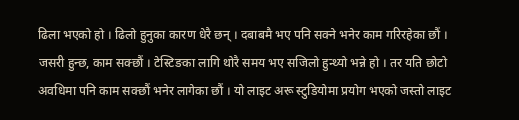ढिला भएको हो । ढिलो हुनुका कारण धेरै छन् । दबाबमै भए पनि सक्ने भनेर काम गरिरहेका छौं । जसरी हुन्छ, काम सक्छौं । टेस्टिङका लागि थोरै समय भए सजिलो हुन्थ्यो भन्ने हो । तर यति छोटो अवधिमा पनि काम सक्छौं भनेर लागेका छौं । यो लाइट अरू स्टुडियोमा प्रयोग भएको जस्तो लाइट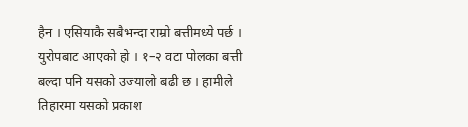हैन । एसियाकै सबैभन्दा राम्रो बत्तीमध्ये पर्छ । युरोपबाट आएको हो । १–२ वटा पोलका बत्ती बल्दा पनि यसको उज्यालो बढी छ । हामीले तिहारमा यसको प्रकाश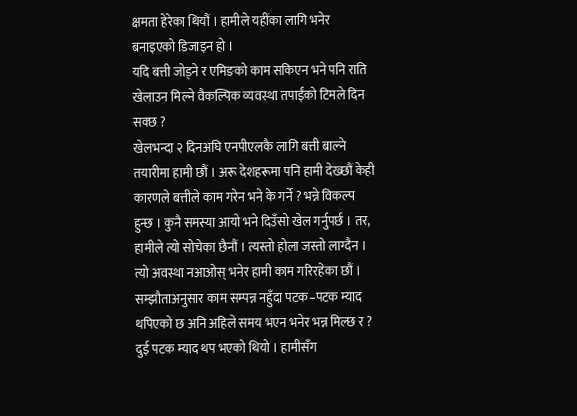क्षमता हेरेका थियौं । हामीले यहींका लागि भनेर बनाइएको डिजाइन हो ।
यदि बत्ती जोड्ने र एमिङको काम सकिएन भने पनि राति खेलाउन मिल्ने वैकल्पिक व्यवस्था तपाईंको टिमले दिन सक्छ ?
खेलभन्दा २ दिनअघि एनपीएलकै लागि बत्ती बाल्ने तयारीमा हामी छौं । अरू देशहरूमा पनि हामी देख्छौं केही कारणले बत्तीले काम गरेन भने के गर्ने ? भन्ने विकल्प हुन्छ । कुनै समस्या आयो भने दिउँसो खेल गर्नुपर्छ । तर, हामीले त्यो सोचेका छैनौं । त्यस्तो होला जस्तो लाग्दैन । त्यो अवस्था नआओस् भनेर हामी काम गरिरहेका छौं ।
सम्झौताअनुसार काम सम्पन्न नहुँदा पटक–पटक म्याद थपिएको छ अनि अहिले समय भएन भनेर भन्न मिल्छ र ?
दुई पटक म्याद थप भएको थियो । हामीसँग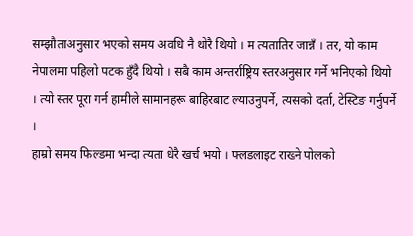सम्झौताअनुसार भएको समय अवधि नै थोरै थियो । म त्यतातिर जान्नँ । तर, यो काम नेपालमा पहिलो पटक हुँदै थियो । सबै काम अन्तर्राष्ट्रिय स्तरअनुसार गर्ने भनिएको थियो । त्यो स्तर पूरा गर्न हामीले सामानहरू बाहिरबाट ल्याउनुपर्ने, त्यसको दर्ता, टेस्टिङ गर्नुपर्ने ।
हाम्रो समय फिल्डमा भन्दा त्यता धेरै खर्च भयो । फ्लडलाइट राख्ने पोलको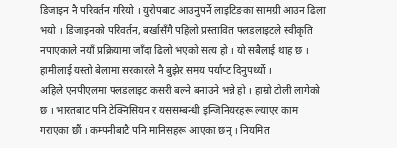डिजाइन नै परिवर्तन गरियो । युरोपबाट आउनुपर्ने लाइटिङका सामग्री आउन ढिला भयो । डिजाइनको परिवर्तन, बर्खासँगै पहिलो प्रस्तावित फ्लडलाइटले स्वीकृति नपाएकाले नयाँ प्रक्रियामा जाँदा ढिलो भएको सत्य हो । यो सबैलाई थाह छ । हामीलाई यस्तो बेलामा सरकारले नै बुझेर समय पर्याप्ट दिनुपर्थ्यो ।
अहिले एनपीएलमा फ्लडलाइट कसरी बल्ने बनाउने भन्ने हो । हाम्रो टोली लागेको छ । भारतबाट पनि टेक्निसियन र यससम्बन्धी इन्जिनियरहरू ल्याएर काम गराएका छौं । कम्पनीबाटै पनि मानिसहरू आएका छन् । नियमित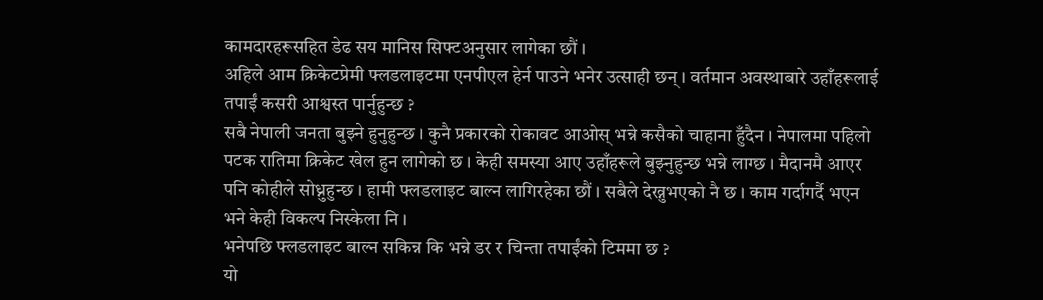कामदारहरूसहित डेढ सय मानिस सिफ्टअनुसार लागेका छौं ।
अहिले आम क्रिकेटप्रेमी फ्लडलाइटमा एनपीएल हेर्न पाउने भनेर उत्साही छन् । वर्तमान अवस्थाबारे उहाँहरूलाई तपाईं कसरी आश्वस्त पार्नुहुन्छ ?
सबै नेपाली जनता बुझ्ने हुनुहुन्छ । कुनै प्रकारको रोकावट आओस् भन्ने कसैको चाहाना हुँदैन । नेपालमा पहिलो पटक रातिमा क्रिकेट खेल हुन लागेको छ । केही समस्या आए उहाँहरूले बुझ्नुहुन्छ भन्ने लाग्छ । मैदानमै आएर पनि कोहीले सोध्नुहुन्छ । हामी फ्लडलाइट बाल्न लागिरहेका छौं । सबैले देख्नुभएको नै छ । काम गर्दागर्दै भएन भने केही विकल्प निस्केला नि ।
भनेपछि फ्लडलाइट बाल्न सकिन्न कि भन्ने डर र चिन्ता तपाईंको टिममा छ ?
यो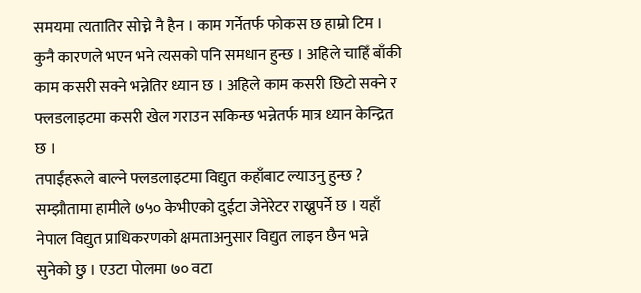समयमा त्यतातिर सोच्ने नै हैन । काम गर्नेतर्फ फोकस छ हाम्रो टिम । कुनै कारणले भएन भने त्यसको पनि समधान हुन्छ । अहिले चाहिँ बाँकी काम कसरी सक्ने भन्नेतिर ध्यान छ । अहिले काम कसरी छिटो सक्ने र फ्लडलाइटमा कसरी खेल गराउन सकिन्छ भन्नेतर्फ मात्र ध्यान केन्द्रित छ ।
तपाईंहरूले बाल्ने फ्लडलाइटमा विद्युत कहाँबाट ल्याउनु हुन्छ ?
सम्झौतामा हामीले ७५० केभीएको दुईटा जेनेरेटर राख्नुपर्ने छ । यहाँ नेपाल विद्युत प्राधिकरणको क्षमताअनुसार विद्युत लाइन छैन भन्ने सुनेको छु । एउटा पोलमा ७० वटा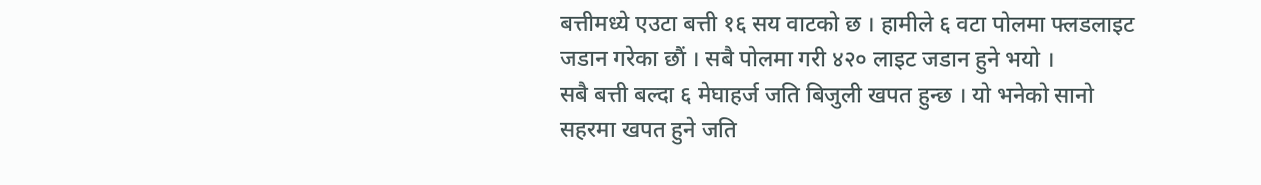बत्तीमध्ये एउटा बत्ती १६ सय वाटको छ । हामीले ६ वटा पोलमा फ्लडलाइट जडान गरेका छौं । सबै पोलमा गरी ४२० लाइट जडान हुने भयो ।
सबै बत्ती बल्दा ६ मेघाहर्ज जति बिजुली खपत हुन्छ । यो भनेको सानो सहरमा खपत हुने जति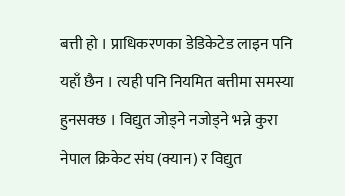बत्ती हो । प्राधिकरणका डेडिकेटेड लाइन पनि यहाँ छैन । त्यही पनि नियमित बत्तीमा समस्या हुनसक्छ । विद्युत जोड्ने नजोड्ने भन्ने कुरा नेपाल क्रिकेट संघ (क्यान) र विद्युत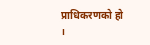प्राधिकरणको हो ।